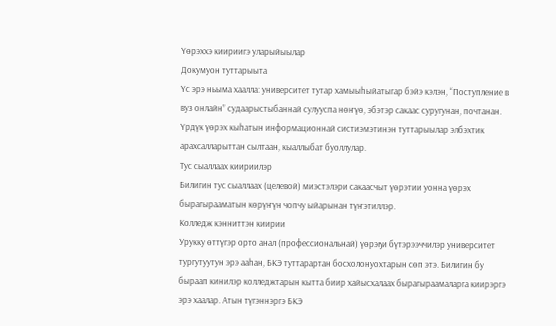Үөрэххэ киириигэ уларыйыылар
Докумуон туттарыыта
Үс эрэ ньыма хаалла: университет тутар хамыыһыйатыгар бэйэ кэлэн, “Поступление в вуз онлайн” судаарыстыбаннай сулууспа нөҥүө, эбэтэр сакаас суругунан, почтанан. Үрдүк үөрэх кыһатын информационнай систиэмэтинэн туттарыылар элбэхтик арахсалларыттан сылтаан, кыаллыбат буоллулар.
Тус сыаллаах киириилэр
Билигин тус сыаллаах (целевой) миэстэлэри сакаасчыт үөрэтии уонна үөрэх бырагырааматын көрүҥүн чопчу ыйарынан түҥэтиллэр.
Колледж кэнниттэн киирии
Урукку өттүгэр орто анал (профессиональнай) үөрэҕи бүтэрээччилэр университет тургутуутун эрэ ааһан, БКЭ туттарартан босхолонуохтарын сөп этэ. Билигин бу быраап кинилэр колледжтарын кытта биир хайысхалаах бырагыраамаларга киирэргэ эрэ хаалар. Атын түгэннэргэ БКЭ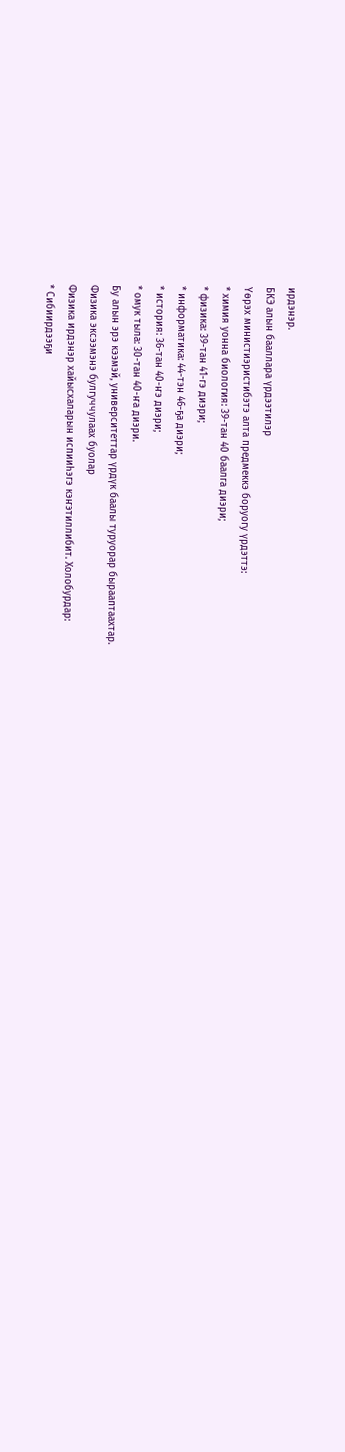ирдэнэр.
БКЭ алын бааллара үрдээтилэр
Үөрэх министиэристибэтэ алта предмеккэ боруогу үрдэттэ:
* химия уонна биология: 39-тан 40 баалга диэри;
* физика: 39-тан 41-гэ диэри;
* информатика: 44-тэн 46-ҕа диэри;
* история: 36-тан 40-ҥэ диэри;
* омук тыла: 30-тан 40-ҥа диэри.
Бу алын эрэ кээмэй, университеттар үрдүк баалы туруорар бырааптаахтар.
Физика эксээмэнэ булгуччулаах буолар
Физика ирдэнэр хайысхаларын испииһэгэ кэҥэтиллибит. Холобурдар:
* Сибиирдээҕи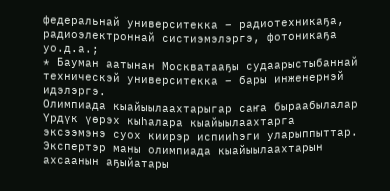федеральнай университекка – радиотехникаҕа, радиоэлектроннай систиэмэлэргэ, фотоникаҕа уо.д.а.;
* Бауман аатынан Москватааҕы судаарыстыбаннай техническэй университекка – бары инженернэй идэлэргэ.
Олимпиада кыайыылаахтарыгар саҥа быраабылалар
Үрдүк үөрэх кыһалара кыайыылаахтарга эксээмэнэ суох киирэр испииһэги уларыппыттар. Экспертэр маны олимпиада кыайыылаахтарын ахсаанын аҕыйатары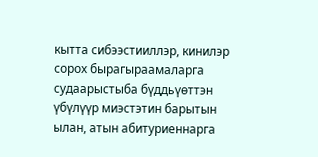кытта сибээстииллэр, кинилэр сорох бырагыраамаларга судаарыстыба бүддьүөттэн үбүлүүр миэстэтин барытын ылан, атын абитуриеннарга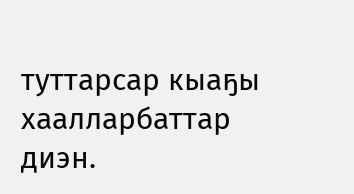туттарсар кыаҕы хаалларбаттар диэн.